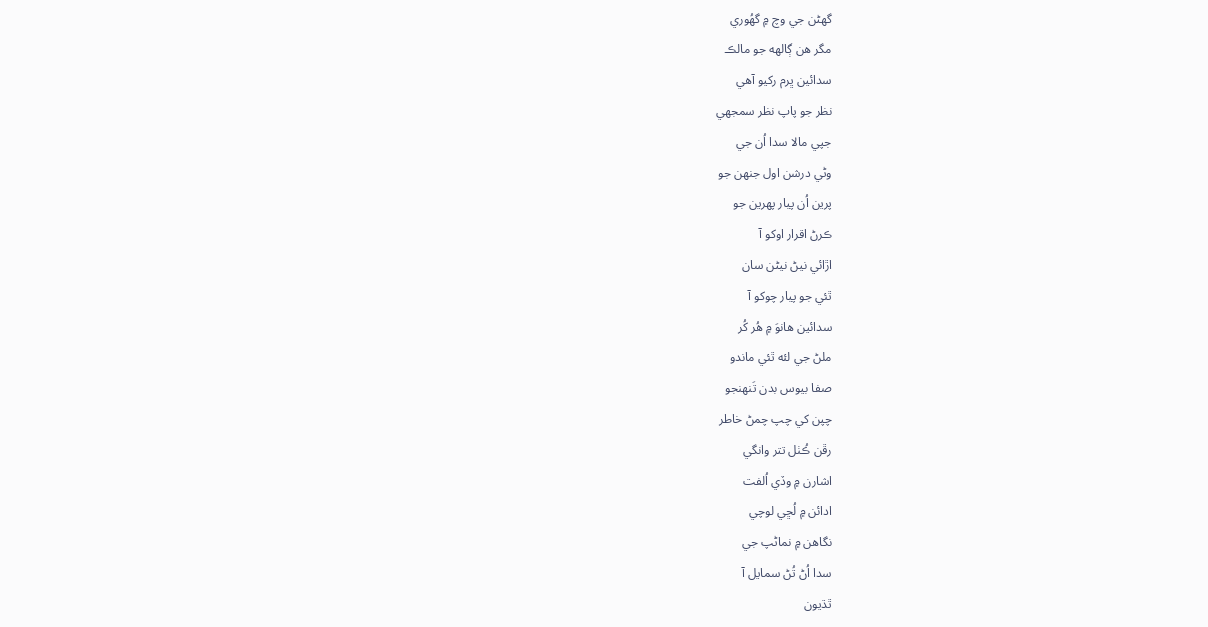گهڻن جي وچ ۾ گهُوري
مگر هن ڳالھه جو مالڪ
سدائين ڀرم رکيو آھي
نظر جو پاپ نظر سمجهي
جپي مالا سدا اُن جي
وڻي درشن اول جنهن جو
پرين اُن پيار پهرين جو
ڪرڻ اقرار اوکو آ
اڙائي نيڻ نيڻن سان
ٿئي جو پيار چوکو آ
سدائين هانوَ ۾ هُر کُر
ملڻ جي لئه ٿئي ماندو
صفا بيوس بدن تَنهنجو
چپن کي چپ چمڻ خاطر
رڦن ڪُٺل تتر وانگي
اشارن ۾ وڏي اُلفت
ادائن ۾ لُڇي لوچي
نگاهن ۾ نماڻپ جي
سدا اُڻ تُڻ سمايل آ
ٿڌيون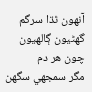آنھون ٿڌا سرگم
گهڻيون ڳالهيون چون هر دم
مگر سمجهي سگهن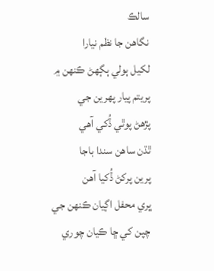سالڪ
نگاهن جا نظم نيارا
لکيل ٻولي ٻڳهڻ ڪنهن ۾
پريتم پيار پهرين جي
پڙهڻ پوٿي ڏُکي آھي
ٿڌن ساهن سندا باجا
پرين پرکڻ ڏُکيا آھن
ڀري محفل اڳيان ڪنهن جي
چپن کي ڇا ڪيان چوري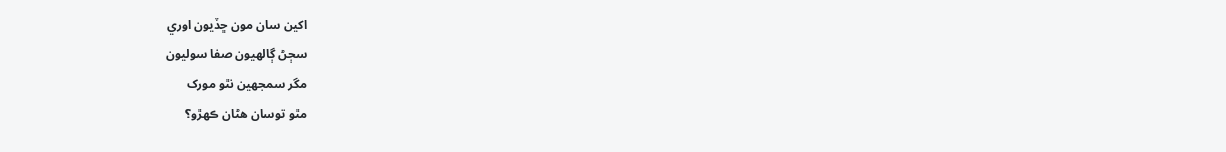اکين سان مون ڇڏيون اوري
سڄڻ ڳالھيون صفا سوليون
مگر سمجهين نٿو مورک
مٿو توسان هڻان ڪهڙو؟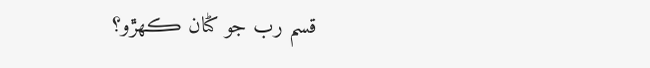قسم رب جو کڻان ڪهڙو؟